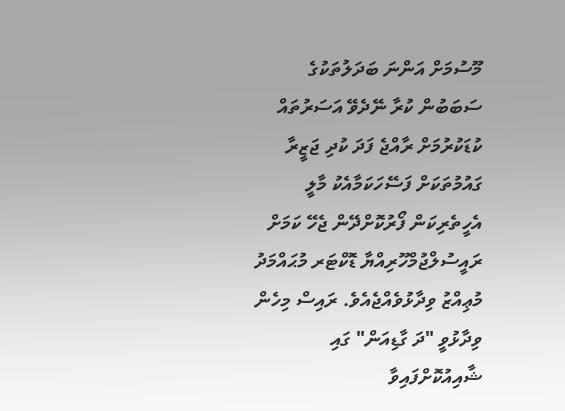މޫސުމަށް އަންނަ ބަދަލުތަކުގެ ސަބަބުން ކުރާ ނޭދެވޭ އަސަރުތައް ކުޑަކުރުމަށް ރާއްޖެ ފަދަ ކުދި ޖަޒީރާ ގައުމުތަކަށް ފަސޭހަކަމާއެކު މާލީ އެހީތެރިކަން ފޯރުކޮށްދޭން ޖެހޭ ކަމަށް ރައީސުލްޖުމްހޫރިއްޔާ ޑޮކްޓަރ މުޙައްމަދު މުޢިއްޒު ވިދާޅުވެއްޖެއެވެ. ރައިސް މިހެން ވިދާޅުވީ "ދަ ގާޑިއަން" ގައި ޝާއިއުކޮށްފައިވާ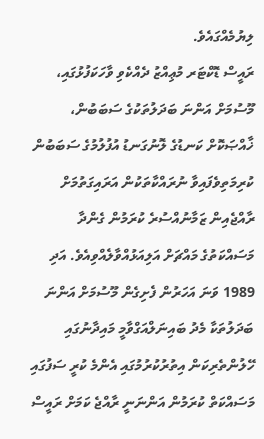ލިޔުމެއްގައެވެ.
ރައީސް ޑޮކްޓަރ މުޢިއްޒު ދެއްކެވި ވާހަކަފުޅުގައި، މޫސުމަށް އަންނަ ބަދަލުތަކުގެ ސަބަބުން، ޚާއްޞަކޮށް ކަނޑުގެ ލޮނުގަނޑު އުފުލުމުގެ ސަބަބުން ކުރިމަތިވެފައިވާ ނުރައްކާތަކުން އަރައިގަތުމަށް ރާއްޖެއިން ޒަމާނުއްސުރެ ކުރަމުން ގެންދާ މަސައްކަތުގެ މައްޗަށް އަލިއަޅުއްވާލެއްވިއެވެ. އަދި 1989 ވަނަ އަހަރުން ފެށިގެން މޫސުމަށް އަންނަ ބަދަލުތަކާ މެދު ބައިނަލްއަގްވާމީ މައިދާނުގައި ހޭލުންތެރިކަން އިތުރުކުރުމުގައި އެންމެ ކުރީ ސަފުގައި މަސައްކަތް ކުރަމުން އަންނަނީ ރާއްޖެ ކަމަށް ރައީސް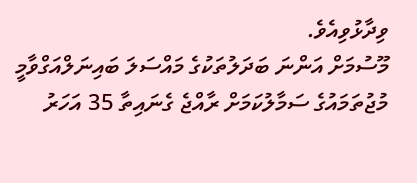ވިދާޅުވިއެވެ.
މޫސުމަށް އަންނަ ބަދަލުތަކުގެ މައްސަލަ ބައިނަލްއަގްވާމީ މުޖުތަމައުގެ ސަމާލުކަމަށް ރާއްޖެ ގެނައިތާ 35 އަހަރު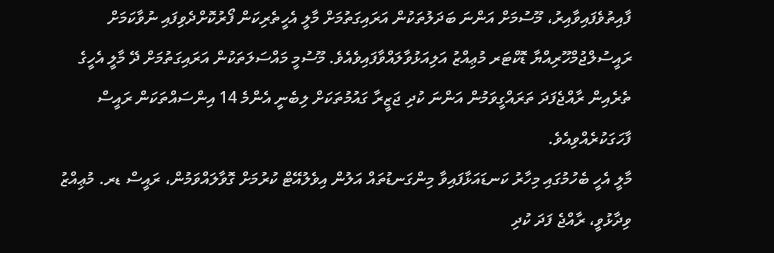ފާއިތުވެފައިވާއިރު، މޫސުމަށް އަންނަ ބަދަލުތަކުން އަރައިގަތުމަށް މާލީ އެހީތެރިކަން ފޯރުކޮށްދެވިފައި ނުވާކަމަށް ރައީސުލްޖުމްހޫރިއްޔާ ޑޮކްޓަރ މުޢިއްޒު އަލިއަޅުވާލައްވާފައިވެއެވެ. މޫސުމީ މައްސަލަތަކުން އަރައިގަތުމަށް ދޭ މާލީ އެހީގެ ތެރެއިން ރާއްޖެފަދަ ތަރައްގީވަމުން އަންނަ ކުދި ޖަޒީރާ ގައުމުތަކަށް ލިބެނީ އެންމެ 14 އިންސައްތަކަން ރައީސް ފާހަގަކުރެއްވިއެވެ.
މާލީ އެހީ ބެހުމުގައި މިހާރު ކަނޑައަޅާފައިވާ މިންގަނޑުތައް އަލުން އިވެލުއޭޓް ކުރުމަށް ގޮވާލައްވަމުން، ރައީސް ޑރ. މުޢިއްޒު ވިދާޅުވީ، ރާއްޖެ ފަދަ ކުދި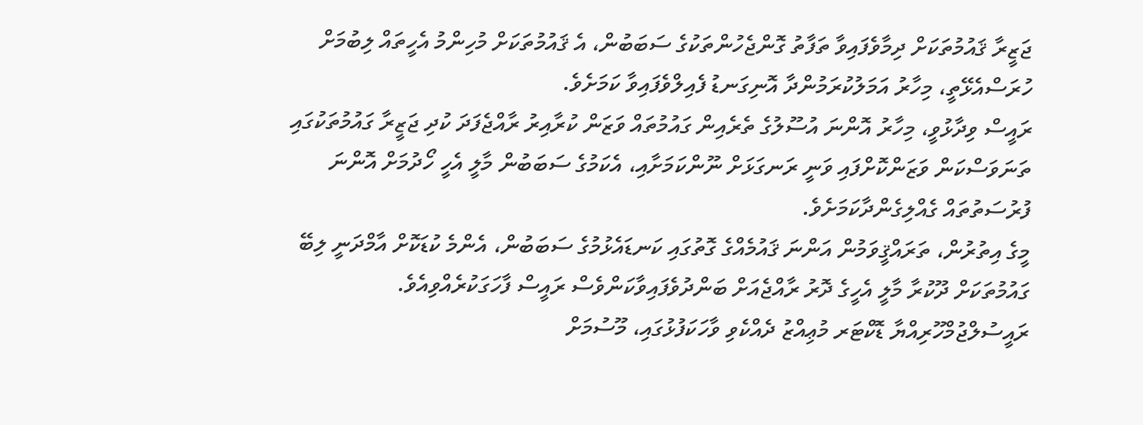ޖަޒީރާ ޤައުމުތަކަށް ދިމާވެފައިވާ ތަފާތު ގޮންޖެހުންތަކުގެ ސަބަބުން، އެ ޤައުމުތަކަށް މުހިންމު އެހީތައް ލިބުމަށް ހުރަސްއެޅޭތީ، މިހާރު އަމަލުކުރަމުންދާ އޮނިގަނޑު ފެއިލްވެފައިވާ ކަމަށެވެ.
ރައީސް ވިދާޅުވީ، މިހާރު އޮންނަ އުސޫލުގެ ތެރެއިން ގައުމުތައް ވަޒަން ކުރާއިރު ރާއްޖެފަދަ ކުދި ޖަޒީރާ ގައުމުތަކުގައި ތަނަވަސްކަން ވަޒަންކޮށްފައި ވަނީ ރަނގަޅަށް ނޫންކަމަށާއި، އެކަމުގެ ސަބަބުން މާލީ އެހީ ހޯދުމަށް އޮންނަ ފުރުސަތުތައް ގެއްލިގެންދާކަމަށެވެ.
މީގެ އިތުރުން، ތަރައްޤީވަމުން އަންނަ ޤައުމެއްގެ ގޮތުގައި ކަނޑައެޅުމުގެ ސަބަބުން، އެންމެ ކުޑަކޮށް އާމްދަނީ ލިބޭ ގައުމުތަކަށް ދޫކުރާ މާލީ އެހީގެ ދޮރު ރާއްޖެއަށް ބަންދުވެފައިވާކަންވެސް ރައީސް ފާހަގަކުރެއްވިއެވެ.
ރައީސުލްޖުމްހޫރިއްޔާ ޑޮކްޓަރ މުޢިއްޒު ދެއްކެވި ވާހަކަފުޅުގައި، މޫސުމަށް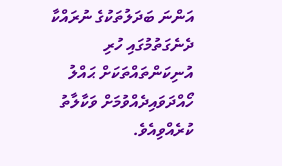އަންނަ ބަދަލުތަކުގެ ނުރައްކާ ދެނެގަތުމުގައި ހުރި އުނިކަންތައްތަކަށް ޙައްލު ހޯއްދަވައިދެއްވުމަށް ވަކާލާތު ކުރެއްވިއެވެ.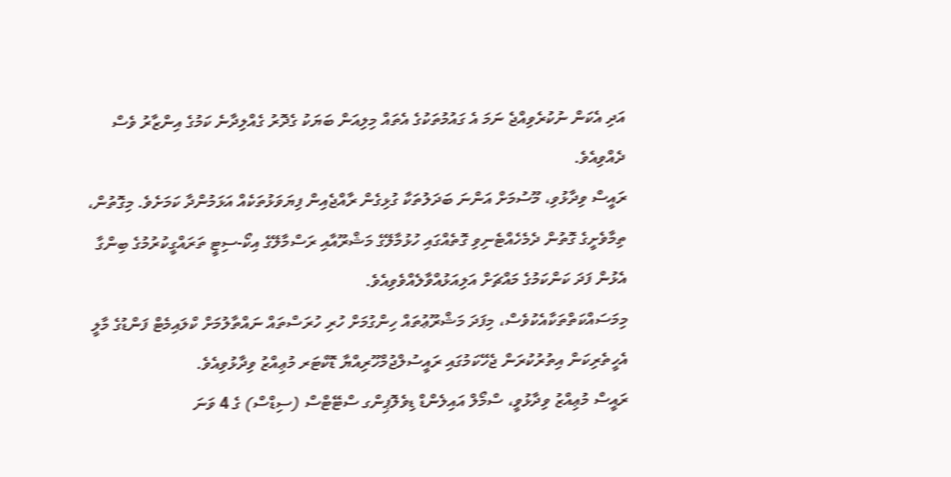އަދި އެކަން ނުކުރެވިއްޖެ ނަމަ އެ ގައުމުތަކުގެ އެތައް މިލިއަން ބަޔަކު ގެދޮރު ގެއްލިދާނެ ކަމުގެ އިންޒާރު ވެސް ދެއްވިއެވެ.
ރައީސް ވިދާޅުވި، މޫސުމަށް އަންނަ ބަދަލުތަކާ ގުޅިގެން ރާއްޖެއިން ފިޔަވަޅުތަކެއް އަޅަމުންދާ ކަމަށެވެ. މިގޮތުން، ތިމާވެށީގެ ގޮތުން ދެމެހެއްޓެނިވި ގޮތެއްގައި ހުޅުމާލޭގެ މަޝްރޫއާއި ރަސްމާލޭގެ އިކޯ-ސިޓީ ތަރައްގީކުރުމުގެ ބިންގާ އެޅުން ފަދަ ކަންކަމުގެ މައްޗަށް އަލިއަޅުއްވާލެއްވެވިއެވެ.
މިމަސައްކަތްތަކާއެކުވެސް، މިފަދަ މަޝްރޫޢުތައް ހިންގުމަށް ހުރި ހުރަސްތައް ނައްތާލުމަށް ކްލައިމެޓް ފަންޑުގެ މާލީ އެހީތެރިކަން އިތުރުކުރަން ޖެހޭކަމުގައި ރައީސުލްޖުމްހޫރިއްޔާ ޑޮކްޓަރ މުޢިއްޒު ވިދާޅުވިއެވެ.
ރައީސް މުޢިއްޒު ވިދާޅުވީ، ސްމޯލް އައިލެންޑް ޑިވެލޮޕިންގ ސްޓޭޓްސް (ސިޑްސް) ގެ 4 ވަނަ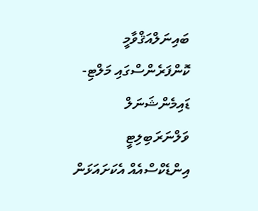ބައިނަލްއަޤްވާމީ ކޮންފަރެންސްގައި މަލްޓި-ޑައިމެންޝަނަލް ވަލްނަރަބިލިޓީ އިންޑެކްސްއެއް އެކަށައަޅަން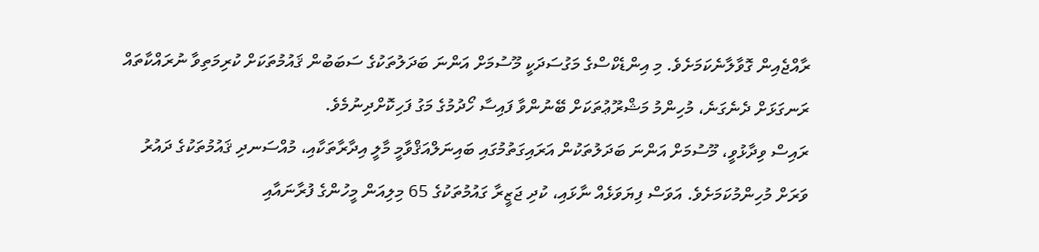ރާއްޖެއިން ގޮވާލާނެކަމަށެވެ. މި އިންޑެކްސްގެ މަގުސަދަކީ މޫސުމަށް އަންނަ ބަދަލުތަކުގެ ސަބަބުން ޤައުމުތަކަށް ކުރިމަތިވާ ނުރައްކާތައް ރަނގަޅަށް ދެނެގަނެ، މުހިންމު މަޝްރޫޢުތަކަށް ބޭނުންވާ ފައިސާ ހޯދުމުގެ މަގު ފަހިކޮށްދިނުމެވެ.
ރައިސް ވިދާޅުވީ، މޫސުމަށް އަންނަ ބަދަލުތަކުން އަރައިގަތުމުގައި ބައިނަލްއަޤްވާމީ މާލީ އިދާރާތަކާއި، މުއްސަނދި ޤައުމުތަކުގެ ދައުރު ވަރަށް މުހިންމުކަމަށެވެ. އަވަސް ފިޔަވަޅެއް ނާޅައި، ކުދި ޖަޒީރާ ގައުމުތަކުގެ 65 މިލިއަން މީހުންގެ ފުރާނައާއި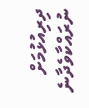ދިރިއުޅުމަށް ނުރައްކާވެދާނެ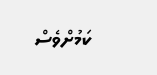ކަމުށްވެސް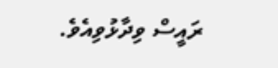ރައީސް ވިދާޅުވިއެވެ.